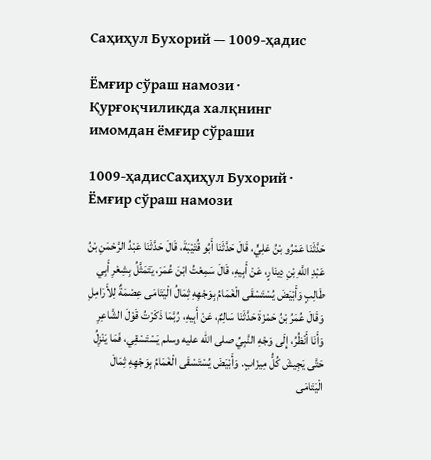Саҳиҳул Бухорий — 1009-ҳадис

Ёмғир сўраш намози · Қурғоқчиликда халқнинг имомдан ёмғир сўраши

1009-ҳадисСаҳиҳул Бухорий · Ёмғир сўраш намози

حَدَّثَنَا عَمْرُو بْنُ عَلِيٍّ، قَالَ حَدَّثَنَا أَبُو قُتَيْبَةَ، قَالَ حَدَّثَنَا عَبْدُ الرَّحْمَنِ بْنُ عَبْدِ اللَّهِ بْنِ دِينَارٍ، عَنْ أَبِيهِ، قَالَ سَمِعْتُ ابْنَ عُمَرَ، يَتَمَثَّلُ بِشِعْرِ أَبِي طَالِبٍ وَأَبْيَضَ يُسْتَسْقَى الْغَمَامُ بِوَجْهِهِ ثِمَالُ الْيَتَامَى عِصْمَةٌ لِلأَرَامِلِ وَقَالَ عُمَرُ بْنُ حَمْزَةَ حَدَّثَنَا سَالِمٌ، عَنْ أَبِيهِ، رُبَّمَا ذَكَرْتُ قَوْلَ الشَّاعِرِ وَأَنَا أَنْظُرُ، إِلَى وَجْهِ النَّبِيِّ صلى الله عليه وسلم يَسْتَسْقِي، فَمَا يَنْزِلُ حَتَّى يَجِيشَ كُلُّ مِيزَابٍ. وَأَبْيَضَ يُسْتَسْقَى الْغَمَامُ بِوَجْهِهِ ثِمَالَ الْيَتَامَى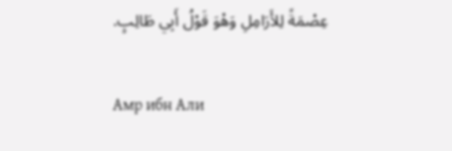عِصْمَةً لِلأَرَامِلِ وَهْوَ قَوْلُ أَبِي طَالِبٍ.

Амр ибн Али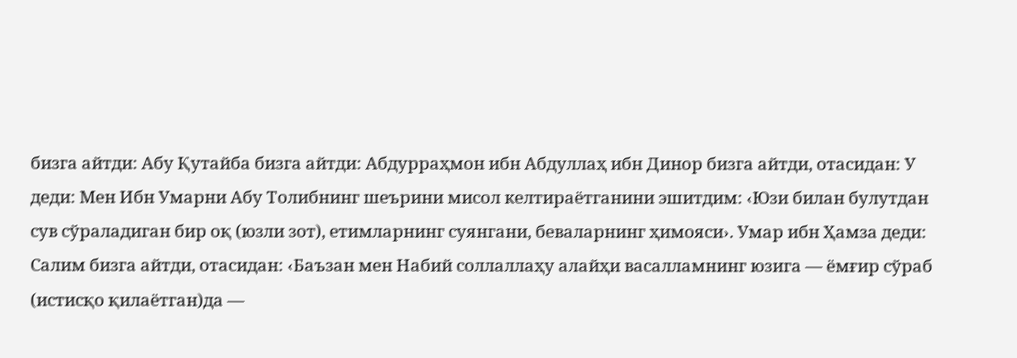бизга айтди: Абу Қутайба бизга айтди: Абдурраҳмон ибн Абдуллаҳ ибн Динор бизга айтди, отасидан: У деди: Мен Ибн Умарни Абу Толибнинг шеърини мисол келтираётганини эшитдим: ‹Юзи билан булутдан сув сўраладиган бир оқ (юзли зот), етимларнинг суянгани, беваларнинг ҳимояси›. Умар ибн Ҳамза деди: Салим бизга айтди, отасидан: ‹Баъзан мен Набий соллаллаҳу алайҳи васалламнинг юзига — ёмғир сўраб (истисқо қилаётган)да —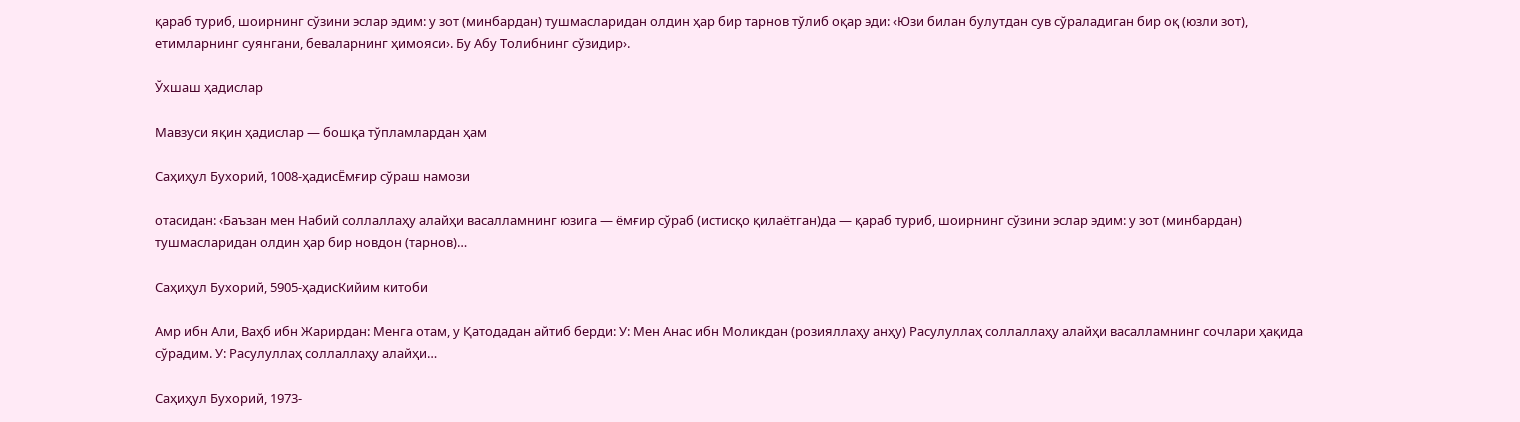қараб туриб, шоирнинг сўзини эслар эдим: у зот (минбардан) тушмасларидан олдин ҳар бир тарнов тўлиб оқар эди: ‹Юзи билан булутдан сув сўраладиган бир оқ (юзли зот), етимларнинг суянгани, беваларнинг ҳимояси›. Бу Абу Толибнинг сўзидир›.

Ўхшаш ҳадислар

Мавзуси яқин ҳадислар — бошқа тўпламлардан ҳам

Саҳиҳул Бухорий, 1008-ҳадисЁмғир сўраш намози

отасидан: ‹Баъзан мен Набий соллаллаҳу алайҳи васалламнинг юзига — ёмғир сўраб (истисқо қилаётган)да — қараб туриб, шоирнинг сўзини эслар эдим: у зот (минбардан) тушмасларидан олдин ҳар бир новдон (тарнов)…

Саҳиҳул Бухорий, 5905-ҳадисКийим китоби

Амр ибн Али, Ваҳб ибн Жарирдан: Менга отам, у Қатодадан айтиб берди: У: Мен Анас ибн Моликдан (розияллаҳу анҳу) Расулуллаҳ соллаллаҳу алайҳи васалламнинг сочлари ҳақида сўрадим. У: Расулуллаҳ соллаллаҳу алайҳи…

Саҳиҳул Бухорий, 1973-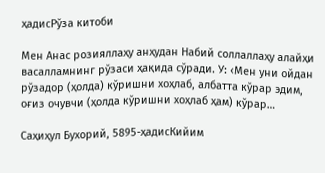ҳадисРўза китоби

Мен Анас розияллаҳу анҳудан Набий соллаллаҳу алайҳи васалламнинг рўзаси ҳақида сўради. У: ‹Мен уни ойдан рўзадор (ҳолда) кўришни хоҳлаб, албатта кўрар эдим, оғиз очувчи (ҳолда кўришни хоҳлаб ҳам) кўрар…

Саҳиҳул Бухорий, 5895-ҳадисКийим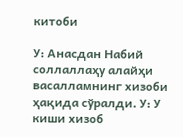китоби

У: Анасдан Набий соллаллаҳу алайҳи васалламнинг хизоби ҳақида сўралди. У: У киши хизоб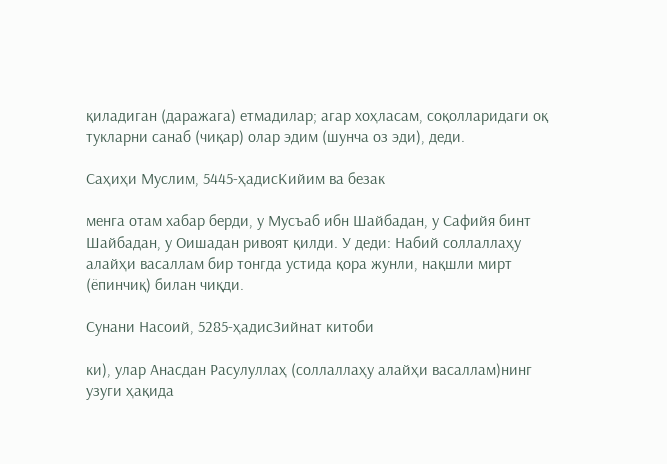қиладиган (даражага) етмадилар; агар хоҳласам, соқолларидаги оқ тукларни санаб (чиқар) олар эдим (шунча оз эди), деди.

Саҳиҳи Муслим, 5445-ҳадисКийим ва безак

менга отам хабар берди, у Мусъаб ибн Шайбадан, у Сафийя бинт Шайбадан, у Оишадан ривоят қилди. У деди: Набий соллаллаҳу алайҳи васаллам бир тонгда устида қора жунли, нақшли мирт (ёпинчиқ) билан чиқди.

Сунани Насоий, 5285-ҳадисЗийнат китоби

ки), улар Анасдан Расулуллаҳ (соллаллаҳу алайҳи васаллам)нинг узуги ҳақида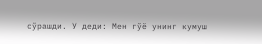сўрашди. У деди: Мен гўё унинг кумуш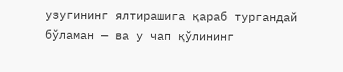узугининг ялтирашига қараб тургандай бўламан — ва у чап қўлининг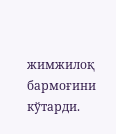жимжилоқ бармоғини кўтарди.